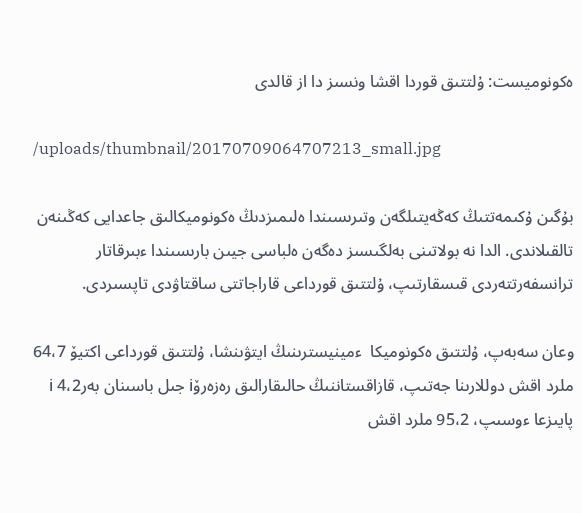ەكونوميست: ۇلتتىق قوردا اقشا ونسىز دا از قالدى

/uploads/thumbnail/20170709064707213_small.jpg

بۇگىن ۇكىمەتتىڭ كەڭەيتىلگەن وتىرىسىندا ەلىمىزدىڭ ەكونوميكالىق جاعدايى كەڭىنەن تالقىلاندى. الدا نە بولاتىنى بەلگىسىز دەگەن ەلباسى جيىن بارىسىندا ءبىرقاتار ترانسفەرتتەردى قىسقارتىپ، ۇلتتىق قورداعى قاراجاتتى ساقتاۋدى تاپسىردى.

وعان سەبەپ، ۇلتتىق ەكونوميكا  ءمينيسترىنىڭ ايتۋىنشا، ۇلتتىق قورداعى اكتيۆ 64،7 ملرد اقش دوللارىنا جەتىپ، قازاقستاننىڭ حالىقارالىق رەزەرۆi جىل باسىنان بەرi 4،2 پايىزعا ءوسىپ، 95،2 ملرد اقش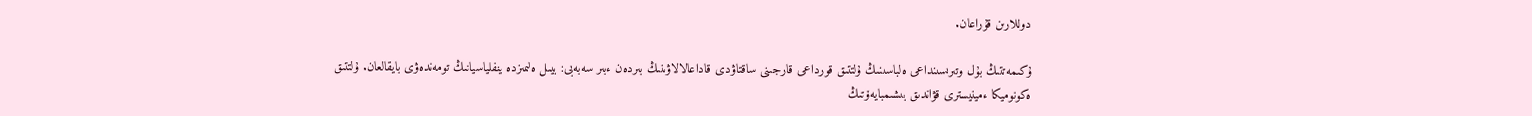دوللارىن قۇراعان.

ۇكىمەتتىڭ بۇل وتىرىسىنداعى ەلباسىنىڭ ۇلتتىق قورداعى قارجىنى ساقتاۋدى قاداعالالاۋىنىڭ بىردەن ءبىر سەبەبى: بيىل ەلىمىزدە ينفلياسيانىڭ تومەندەۋى بايقالعان. ۇلتتىق ەكونوميكا ءمينيسترى قۋاندىق بىشىمبايەۆتىڭ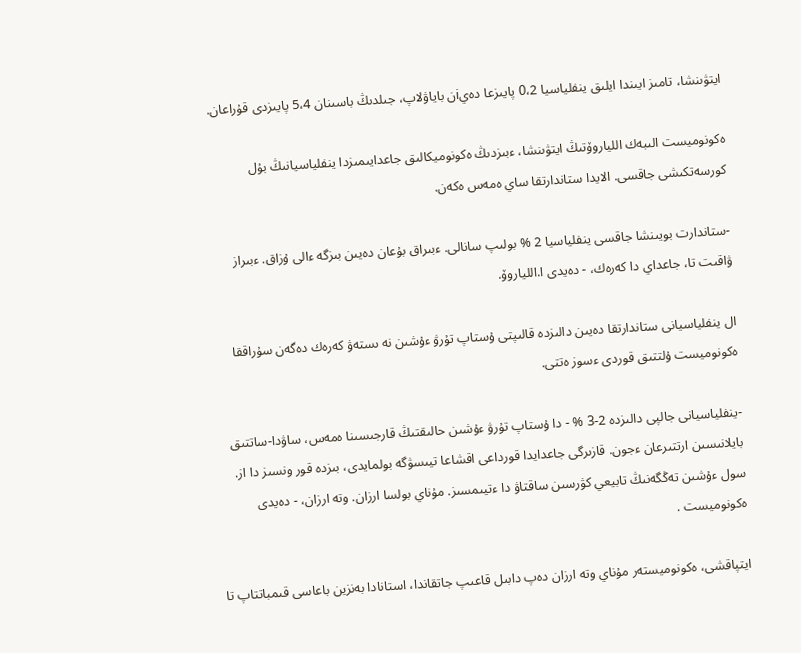ايتۋىنشا، تامىز ايىندا ايلىق ينفلياسيا 0،2 پايىزعا دەيiن باياۋلاپ، جىلدىڭ باسىنان 5،4 پايىزدى قۇراعان.

ەكونوميست الىبەك اللياروۆتىڭ ايتۋىنشا، ءبىزدىڭ ەكونوميكالىق جاعدايىمىزدا ينفلياسيانىڭ بۇل كورسەتكىشى جاقسى. الايدا ستاندارتقا ساي ەمەس ەكەن.

-ستاندارت بويىنشا جاقسى ينفلياسيا 2 % بولىپ سانالى. ءبىراق بۇعان دەيىن بىزگە ءالى ۇزاق. ءبىراز ۋاقىت تا، جاعداي دا كەرەك، - دەيدى ا.اللياروۆ.

ال ينفلياسيانى ستاندارتقا دەيىن دالىزدە قالىپتى ۇستاپ تۇرۋ ءۇشىن نە ىستەۋ كەرەك دەگەن سۇراققا ەكونوميست ۇلتتىق قوردى ءسوز ەتتى.

-ينفلياسيانى جالپى دالىزدە 2-3 % - دا ۇستاپ تۇرۋ ءۇشىن حالىقتىڭ قارجىسىنا ەمەس، ساۋدا-ساتتىق بايلانىسىن ارتتىرعان ءجون. قازىرگى جاعدايدا قورداعى اقشاعا تيىسۋگە بولمايدى، بىزدە قور ونسىز دا از. سول ءۇشىن تەڭگەنىڭ تابيعي كۋرسىن ساقتاۋ دا ءتيىمسىز. مۇناي بولسا ارزان. وتە ارزان، - دەيدى ەكونوميست .

ايتپاقشى، ەكونوميستەر مۇناي وتە ارزان دەپ دابىل قاعىپ جاتقاندا، استانادا بەنزين باعاسى قىمباتتاپ تا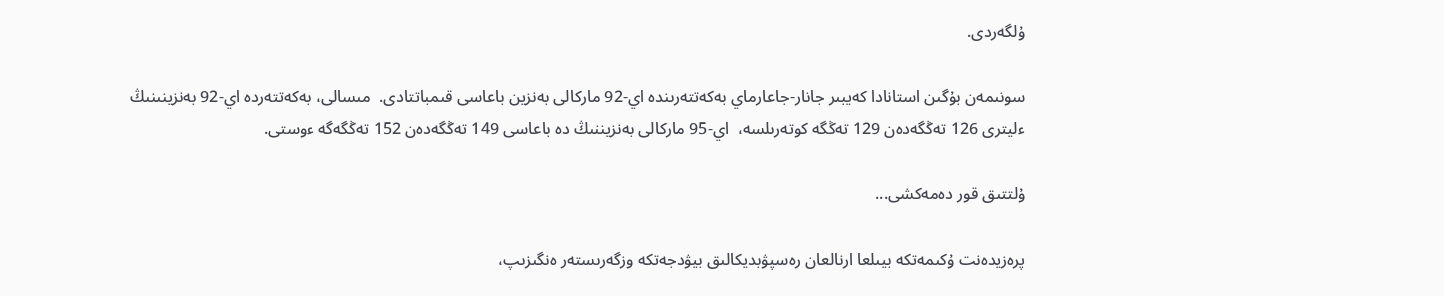ۇلگەردى.

سونىمەن بۇگىن استانادا كەيبىر جانار-جاعارماي بەكەتتەرىندە اي-92 ماركالى بەنزين باعاسى قىمباتتادى.  مىسالى، بەكەتتەردە اي-92 بەنزينىنىڭ ءليترى 126 تەڭگەدەن 129 تەڭگە كوتەرىلسە،  اي-95 ماركالى بەنزيننىڭ دە باعاسى 149 تەڭگەدەن 152 تەڭگەگە ءوستى.

ۇلتتىق قور دەمەكشى...

پرەزيدەنت ۇكىمەتكە بيىلعا ارنالعان رەسپۋبديكالىق بيۋدجەتكە وزگەرىستەر ەنگىزىپ،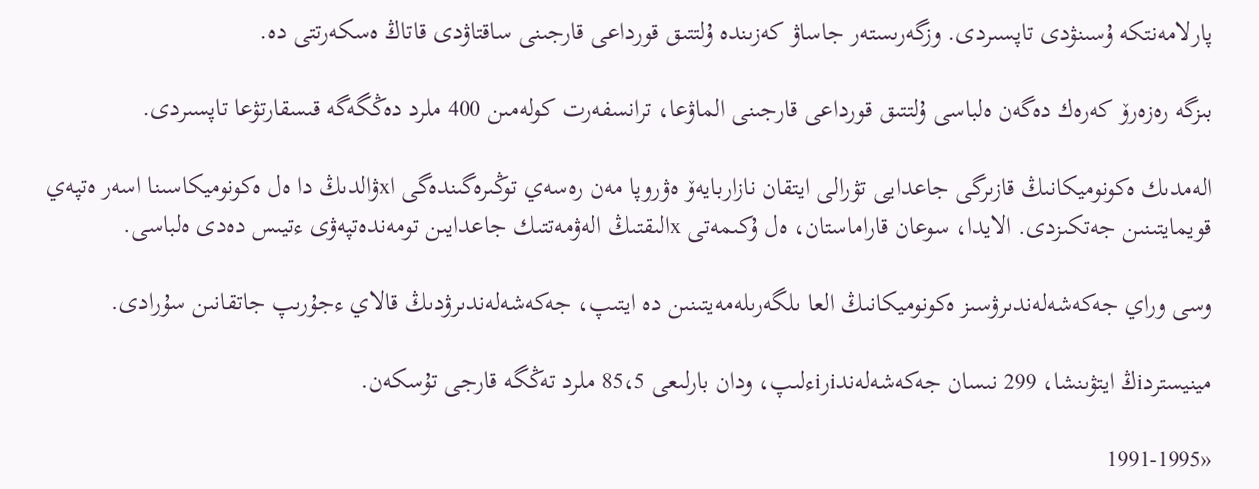پارلامەنتكە ۇسىنۋدى تاپسىردى. وزگەرىستەر جاساۋ كەزىندە ۇلتتىق قورداعى قارجىنى ساقتاۋدى قاتاڭ ەسكەرتتى دە.

بىزگە رەزەرۆ كەرەك دەگەن ەلباسى ۇلتتىق قورداعى قارجىنى الماۋعا، ترانسفەرت كولەمىن 400 ملرد دەڭگەگە قىسقارتۋعا تاپسىردى.

الەمدىك ەكونوميكانىڭ قازىرگى جاعدايى تۋرالى ايتقان نازاربايەۆ ەۋروپا مەن رەسەي توڭىرەگىندەگى اxۋالدىڭ دا ەل ەكونوميكاسىنا اسەر ەتپەي قويمايتىنىن جەتكىزدى. الايدا، سوعان قاراماستان، ەل ۇكىمەتى xالىقتىڭ الەۋمەتتىك جاعدايىن تومەندەتپەۋى ءتيىس دەدى ەلباسى.

وسى وراي جەكەشەلەندىرۋسىز ەكونوميكانىڭ العا ىلگەرىلەمەيتىنىن دە ايتىپ، جەكەشەلەندىرۋدىڭ قالاي ءجۇرىپ جاتقانىن سۇرادى.

مينيستردiڭ ايتۋىنشا، 299 نىسان جەكەشەلەندiرiءلىپ، ودان بارلىعى 85،5 ملرد تەڭگە قارجى تۇسكەن.

«1991-1995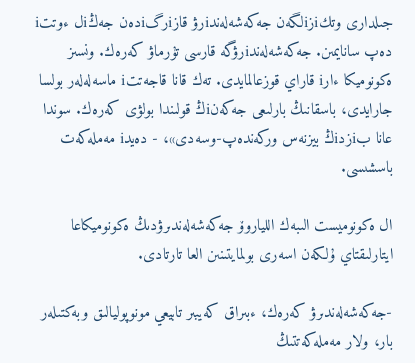جىلدارى وتكiزiلگەن جەكەشەلەندiرۋ قازiرگiدەن جەڭiل ءوتتi دەپ سانايمىن. جەكەشەلەندiرۋگە قارسى تۇرماۋ كەرەك. ونسىز ەكونوميكا ءارi قاراي قوزعالمايدى. تەك قانا قاجەتتi ماسەلەلەر بولسا جارايدى، باسقانىڭ بارلىعى جەكەنiڭ قولىندا بولۋى كەرەك. سوندا عانا بiزدiڭ بيزنەس وركەندەپ-وسەدى»، - دەيدi مەملەكەت باسشىسى.

ال ەكونوميست الىبەك اللياروۆ جەكەشەلەندىرۋدىڭ ەكونوميكاعا ايتارلىقتاي ۇلكەن اسەرى بولمايتىنىن العا تارتادى.

-جەكەشەلەندىرۋ كەرەك، ءبىراق كەيبىر تابيعي مونوپوليالىق وبەكتىلەر بار، ولار مەملەكەتتىڭ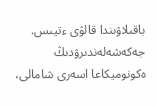باقىلاۋىندا قالۋى ءتيىس. جەكەشەلەندىرۋدىڭ ەكونوميكاعا اسەرى شامالى،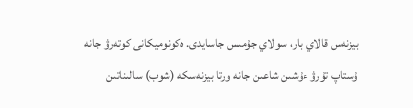بيزنەس قالاي بار، سولاي جۇمىس جاسايدى. ەكونوميكانى كوتەرۋ جانە ۇستاپ تۇرۋ ءۇشىن شاعىن جانە ورتا بيزنەسكە (شوب) سالىناتىن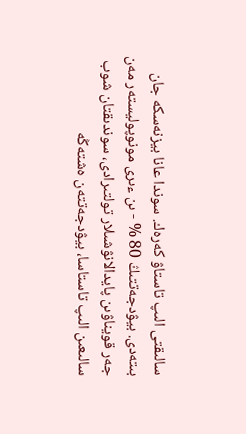سالىقتى الىپ تاستاۋ كەرەك. سوندا عانا بيزنەسكە جان بىتەدى. بيۋدجەتتىڭ 80 % - ىن ءىرى مونوپوليستەر مەن جەر قويناۋىن پايدالانۋشىلار تولتىرادى، سوندىقتان شوب سالىعىن الىپ تاستاسا، بيۋدجەتتەن ەشتەڭە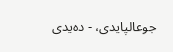جوعالپايدى، - دەيدى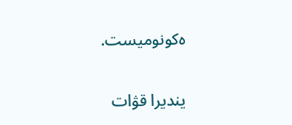ەكونوميست.

ينديرا قۋات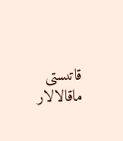قاتىستى ماقالالار